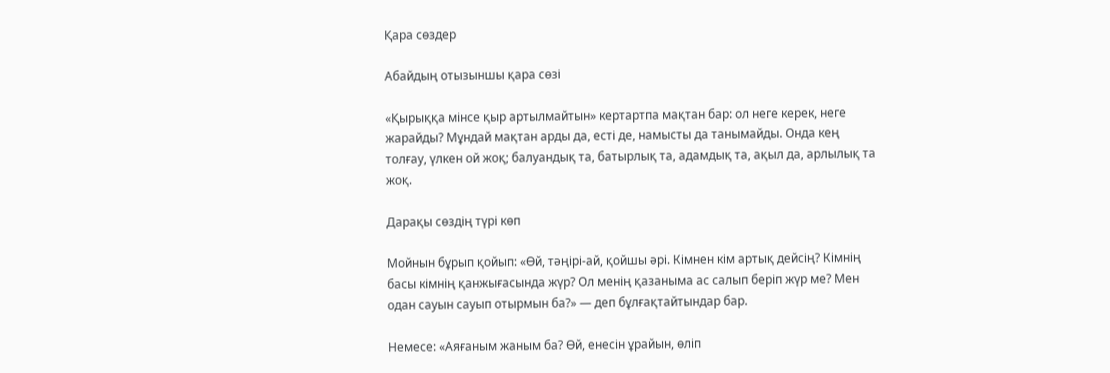Қара сөздер

Абайдың отызыншы қара сөзі

«Қырыққа мінсе қыр артылмайтын» кертартпа мақтан бар: ол неге керек, неге жарайды? Мұндай мақтан арды да, есті де, намысты да танымайды. Онда кең толғау, үлкен ой жоқ; балуандық та, батырлық та, адамдық та, ақыл да, арлылық та жоқ.

Дарақы сөздің түрі көп

Мойнын бұрып қойып: «Өй, тәңірі-ай, қойшы әрі. Кімнен кім артық дейсің? Кімнің басы кімнің қанжығасында жүр? Ол менің қазаныма ас салып беріп жүр ме? Мен одан сауын сауып отырмын ба?» — деп бұлғақтайтындар бар.

Немесе: «Аяғаным жаным ба? Өй, енесін ұрайын, өліп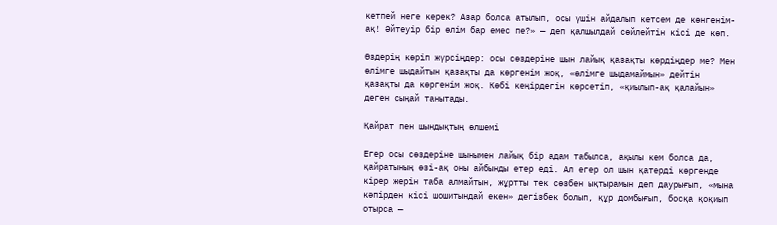кетпей неге керек? Азар болса атылып, осы үшін айдалып кетсем де көнгенім-ақ! Әйтеуір бір өлім бар емес пе?» — деп қалшылдай сөйлейтін кісі де көп.

Өздерің көріп жүрсіңдер: осы сөздеріне шын лайық қазақты көрдіңдер ме? Мен өлімге шыдайтын қазақты да көргенім жоқ, «өлімге шыдамаймын» дейтін қазақты да көргенім жоқ. Көбі кеңірдегін көрсетіп, «қиылып-ақ қалайын» деген сыңай танытады.

Қайрат пен шындықтың өлшемі

Егер осы сөздеріне шынымен лайық бір адам табылса, ақылы кем болса да, қайратының өзі-ақ оны айбынды етер еді. Ал егер ол шын қатерді көргенде кірер жерін таба алмайтын, жұртты тек сөзбен ықтырамын деп даурығып, «мына кәпірден кісі шошитындай екен» дегізбек болып, құр домбығып, босқа қоқиып отырса —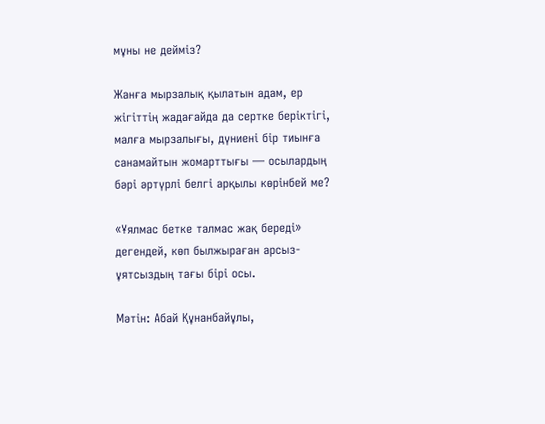мұны не дейміз?

Жанға мырзалық қылатын адам, ер жігіттің жадағайда да сертке беріктігі, малға мырзалығы, дүниені бір тиынға санамайтын жомарттығы — осылардың бәрі әртүрлі белгі арқылы көрінбей ме?

«Ұялмас бетке талмас жақ береді» дегендей, көп былжыраған арсыз-ұятсыздың тағы бірі осы.

Мәтін: Абай Құнанбайұлы,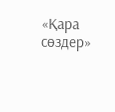«Қара сөздер»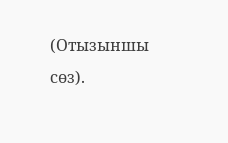(Отызыншы сөз).